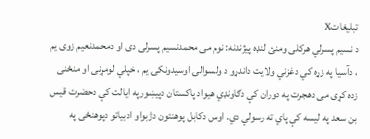تبليغاتX
د نسيم پسرلي هركلی ومنئ لنډه پيژندنه: نوم مى محمدنسيم پسرلى دى او دمحمدنعيم زوى يم ، دآسيا په زړه كي دغزني ولايت داندړو د ولسوالۍ اوسيدونكۍ يم ، خپلي لومړنى او منځنى زده كړى مى دهجرت په دوران كې دګاونډي هيواد پاكستان دپيښورپه ايالت كې دحضرت قيس بن سعد په ليسه كې پاي ته رسولي دي. اوس دكابل پوهنتون دژبواو ادبياتو دپوهنځى په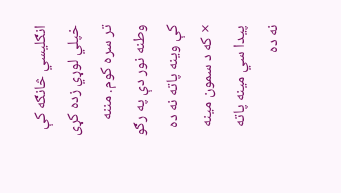انګليسي څانګه كې خپلي لوړي زده كړى تر سره كوم. مننه
وطنه نور دې په رګو کې وينه پاته نه ده × که د سمون مينه پيدا سي مينه پاته نه ده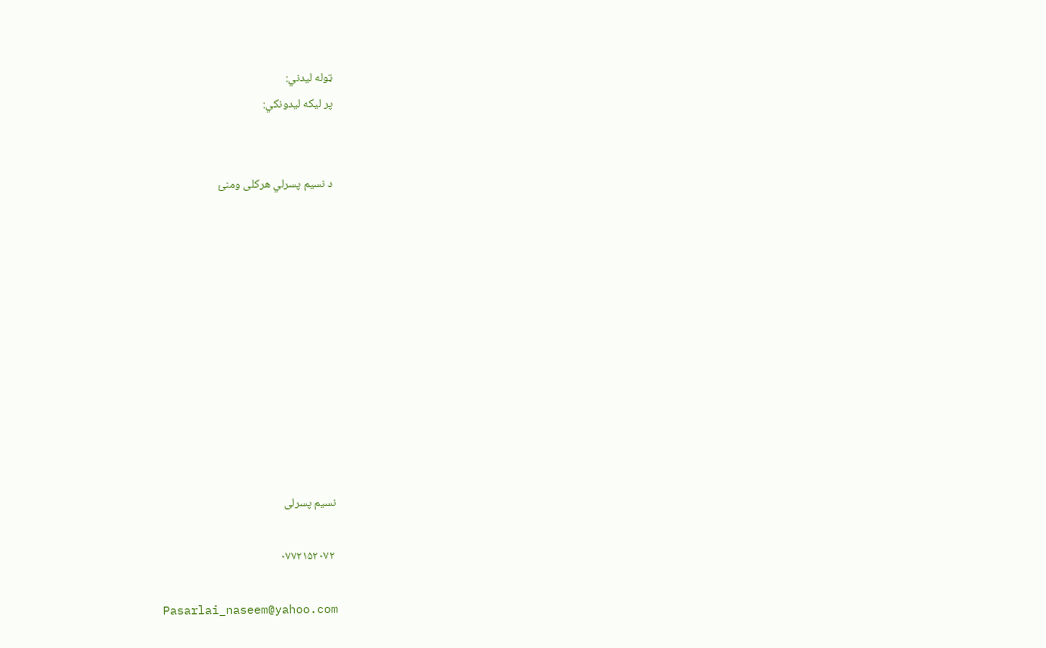ټوله ليدني:
پر ليکه ليدونکي:


د نسيم پسرلي هركلی ومنئ











نسيم پسرلی

 ۰۷۷۲۱۵۲۰۷۲

Pasarlai_naseem@yahoo.com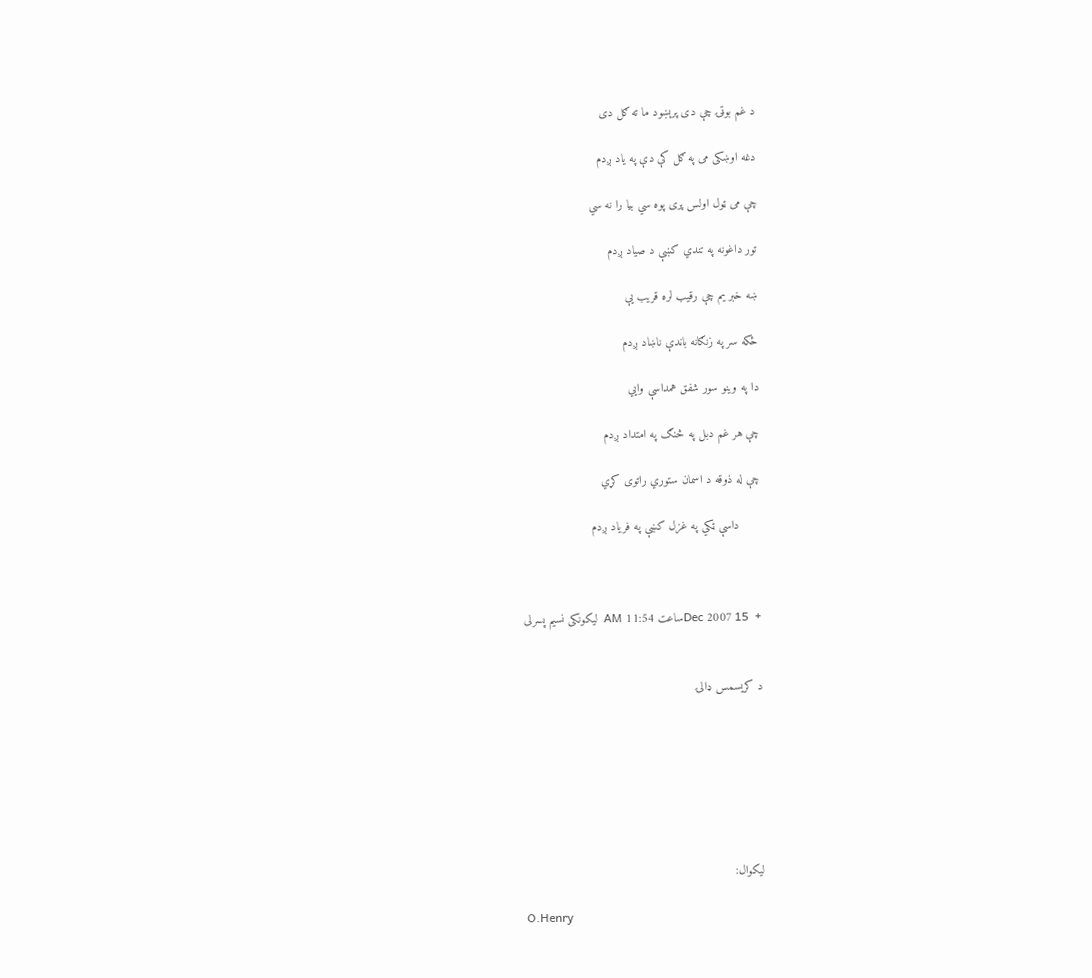د غم بوټۍ چې دی پرېښود ما ته ګل دی

دغه اوښکی می په ګل کې دې په یاد ږدم

چې می ټول اولس پری پوه سي بیا را نه سي

تور داغونه په تندي کښې د صیاد ږدم

ښه خبر یم چې رقیب لره قریب یې

ځکه سر په زنګانه باندې ناښاد ږدم

دا په وینو سور شفق همداسې وایي

چې هر غم دبل په څنګ په امتداد ږدم

چې له ذوقه د اسمان ستوري راتوی کړي

      داسې ټکي په غزل کښې په فریاد ږدم



+  15 Dec 2007ساعت 11:54 AM  ليکونکی نسيم پسرلی


د كريسمس ډالۍ







ليكوال:

O.Henry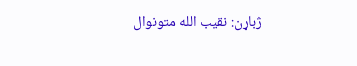ژباړن: نقيب الله متونوال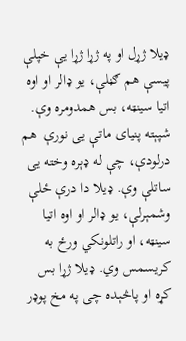ډيلا ژړل او په ژړا ژړا يې خپلې پيسې هم ګڼلې، يو ډالر او اوه اتيا سينټه، بس همدومره وې. شپېته پنياى ماتې يى نورې  هم درلودې، چې له ډېره وخته يى ساتلې وې. ډيلا دا درې ځلې وشمېرلې، يو ډالر او اوه اتيا سينټه، او راتلونكي ورځ به كريسمس وي. ډيلا ژړا بس كړه او پاڅېده چى په مخ پوډر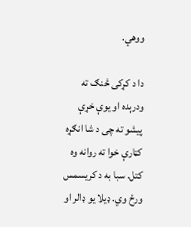ووهي.

دا د كړكى څنګ ته ودرېده او يوې خړې پيشو ته چى د شا انګړه كټارې خوا ته روانه وه كتل. سبا به د كريسمس ورځ وي. ډيلا يو ډالر او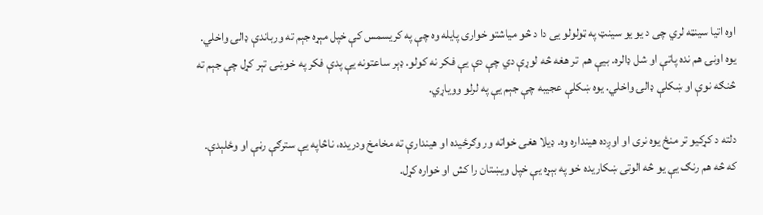اوه اتيا سينټه لري چى د يو يو سينټ په ټولولو يى دا د څو مياشتو خوارى پايله وه چې په كريسمس كې خپل مېړه جېم ته ورباندې ډالۍ واخلي. يوه اونۍ هم نده پاتې او شل ډالره. بيې هم  تر هغه څه لوړې دي چې دې يې فكر نه كولو. ډېر ساعتونه يې پدې فكر په خوښۍ تېر كړل چې جېم ته څنګه نوې او ښكلې ډالۍ واخلي. يوه ښكلې عجيبه چې جېم يې په لرلو ووياړي.

دلته د كړكيو تر منځ يوه نرى او اوږده هينداره وه. ډيلا هغى خواته ور وګرځيده او هيندارې ته مخامخ ودريده، ناڅاپه يې سترګې رڼې او وځلېدې. كه څه هم رنګ يې يو څه الوتى ښكاريده خو په بېړه يې خپل ويښتان را كش او خواره كړل.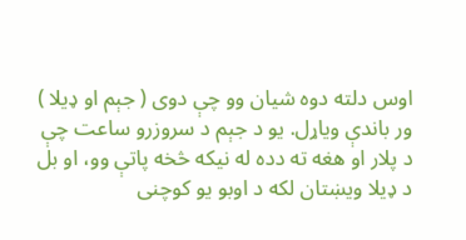اوس دلته دوه شيان وو چې دوى ( جېم او ډيلا ) ور باندې وياړل. يو د جېم د سروزرو ساعت چې د پلار او هغه ته دده له نيكه څخه پاتې وو، او بل د ډيلا ويښتان لكه د اوبو يو كوچنى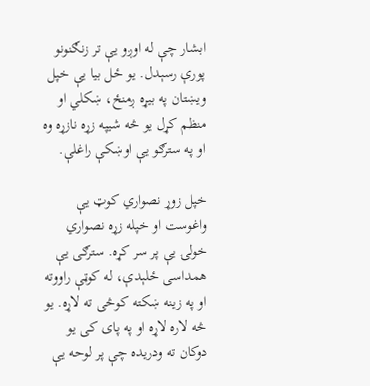ابشار چې له اوږو يې تر زنګنونو پورې رسېدل. يو ځل بيا يې خپل ويښتان په بيړه ږمنځ، ښكلي او منظم كړل يو څه شيپه زړه نازړه وه او په سترګو يې اوښكې راغلې.

خپل زوړ نصواري كوټ يې واغوست او خپله زړه نصواري خولۍ يې پر سر كړه. سترګى يې همداسى ځلېدې، له كوټې راووته او په زينه ښكته كوڅى ته لاړه. يو څه لاره لاړه او په پاى كى يو دوكان ته ودريده چې پر لوحه يې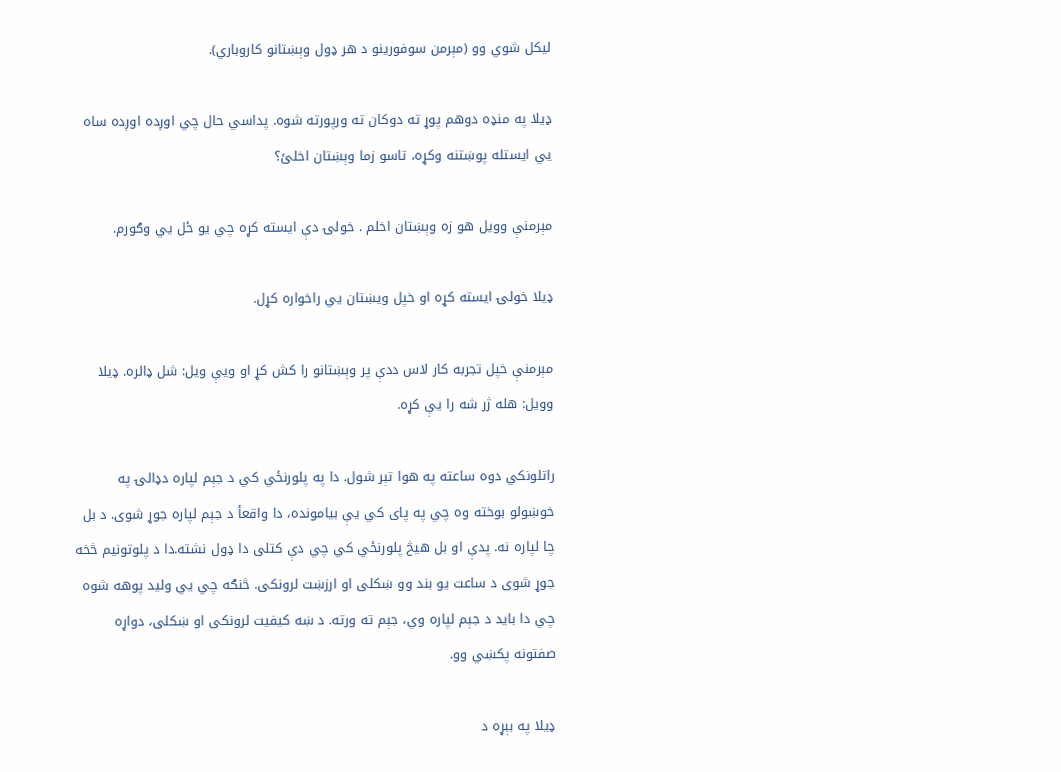ليكل شوي وو (مېرمن سوفورينو د هر ډول وېښتانو كاروباري).

ډيلا په منډه دوهم پوړ ته دوکان ته ورپورته شوه. پداسي حال چي اوږده اوږده ساه يي ايستله پوښتنه وکړه، تاسو زما وېښتان اخلئ؟

مېرمنې وويل هو زه وېښتان اخلم . خولۍ دې ايسته کړه چي يو ځل يي وګورم.

ډيلا خولۍ ايسته کړه او خپل ويښتان يي راخواره کړل.

مېرمنې خپل تجربه کار لاس ددې پر وېښتانو را کش کړ او ويې ويل: شل ډالره. ډيلا وويل: هله ژر شه را يې کړه.

راتلونکي دوه ساعته په هوا تېر شول. دا په پلورنځي کي د جېم لپاره دډالۍ په خوښولو بوخته وه چي په پای کي يې بيامونده، دا واقعأ د جېم لپاره جوړ شوی. د بل چا لپاره نه. پدې او بل هيڅ پلورنځي کي چي دې کتلی دا ډول نشته.دا د پلوتونيم څخه جوړ شوی د ساعت يو بند وو ښکلی او ارزښت لرونکی. څنګه چي يي وليد پوهه شوه چي دا بايد د جېم لپاره وي، جېم ته ورته. د ښه کيفيت لرونکی او ښکلی، دواړه صفتونه پکښي وو.

ډيلا په بېړه د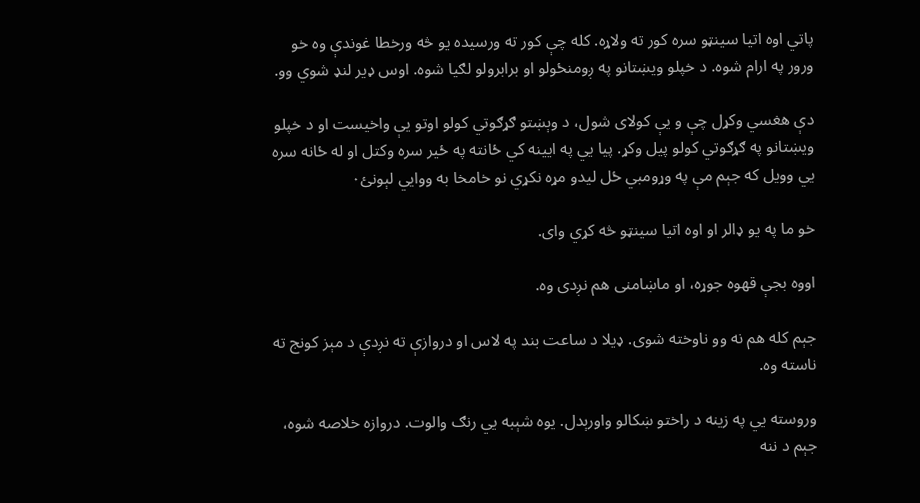پاتي اوه اتيا سينټو سره كور ته ولاړه. كله چې كور ته ورسيده يو څه ورخطا غوندې وه خو ورور په ارام شوه. د خپلو ويښتانو په ږومنځولو او برابرولو لګيا شوه. اوس ډير لنډ شوي وو.

دې هغسي وكړل چې و يې كولاى شول، د وېښتو ګړګوتي كولو اوتو يې واخيست او د خپلو ويښتانو په ګړګوتي كولو پيل وكړ. پيا يي په ايينه كي ځانته په ځير سره وكتل او له ځانه سره يي وويل كه جېم مې په وړومبي ځل ليدو مړه نكړي نو خامخا به ووايي لېونئ٠

خو ما په يو ډالر او اوه اتيا سينټو څه كړي واى.

اووه بجې قهوه جوړه، او ماښامنى هم نږدى وه.

جېم كله هم نه وو ناوخته شوى. ډيلا د ساعت بند په لاس او دروازې ته نږدې د مېز كونج ته ناسته وه.

وروسته يي په زينه د راختو ښكالو واورېدل. يوه شېبه يي رنګ والوت. دروازه خلاصه شوه، جېم د ننه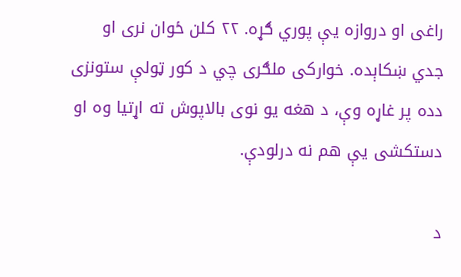راغى او دروازه يې پوري ګړه. ۲۲ كلن ځوان نرى او جدي ښكاېده. خواركى ملګرى چي د كور ټولې ستونزى دده پر غاړه وې، د هغه يو نوى بالاپوش ته اړتيا وه او دستكشى يې هم نه درلودې.

د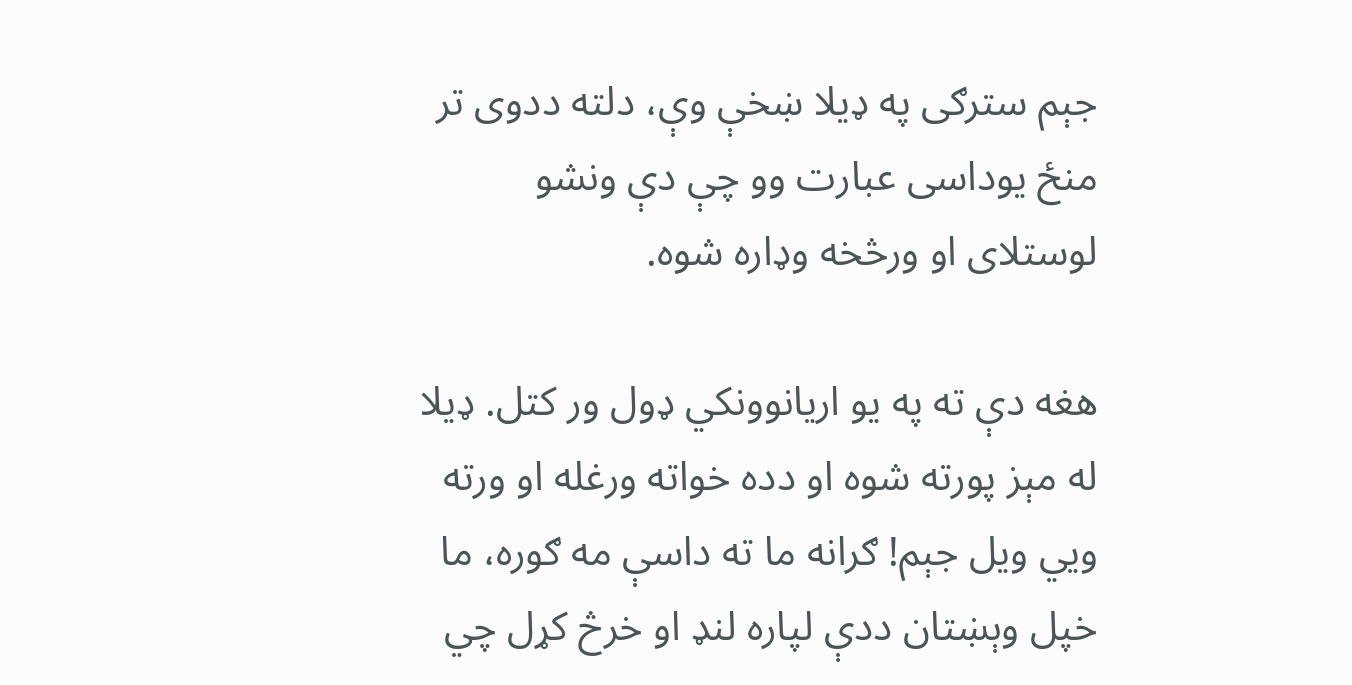جېم سترګى په ډيلا ښخې وې، دلته ددوى تر منځ يوداسى عبارت وو چې دې ونشو لوستلاى او ورڅخه وډاره شوه.

هغه دې ته په يو اريانوونكي ډول ور كتل. ډيلا له مېز پورته شوه او دده خواته ورغله او ورته ويي ويل جېم! ګرانه ما ته داسې مه ګوره، ما خپل وېښتان ددې لپاره لنډ او خرڅ كړل چي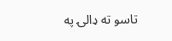تاسو ته ډالۍ په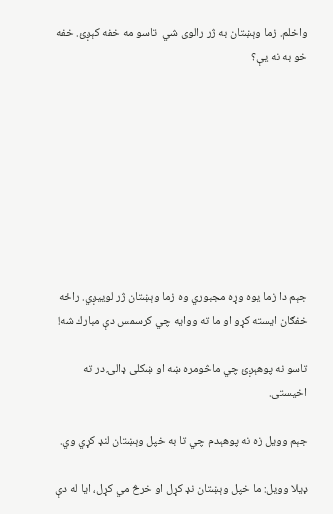واخلم. زما وېښتان به ژر رالوى شي  تاسو مه خفه كېږئ. خفه خو به نه يې؟









جېم دا زما يوه وړه مجبوري وه زما وېښتان ژر لوييږي. راځه خفګان ايسته كړو او ما ته ووايه چي كرسمس دې مبارك شه!

تاسو نه پوهېږئ چي ماڅومره ښه او ښكلى ډالۍ در ته اخيستى.

جېم وويل زه نه پوهېدم چي تا به خپل وېښتان لنډ كړي وي.

ډيلا وويل: ما خپل وېښتان نډ كړل او خرڅ مي كړل، ايا له دې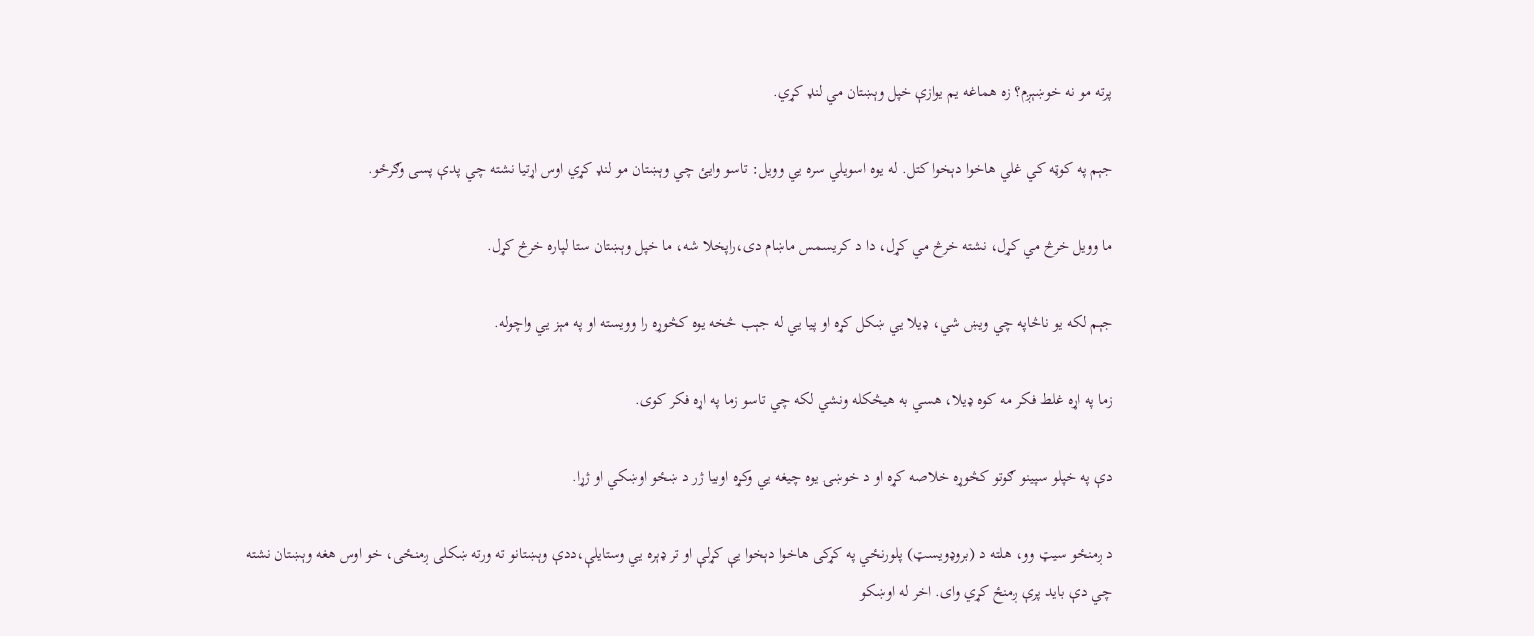پرته مو نه خوښېږم؟ زه هماغه يم يوازې خپل وېښتان مي لنډ كړي.

جېم په كوټه كي غلي هاخوا دېخوا كتل. له يوه اسويلي سره يي وويل: تاسو وايئ چي وېښتان مو لنډ كړي اوس اړتيا نشته چي پدې پسى وګرځو.

ما وويل خرڅ مي كړل، نشته خرڅ مي كړل، دا د كريسمس ماښام دى،راپخلا شه، ما خپل وېښتان ستا لپاره خرڅ كړل.

جېم لكه يو ناڅاپه چي ويښ شي، ډيلا يي ښكل كړه او پيا يي له جېب څخه يوه كڅوړه را وويسته او په مېز يي واچوله.

زما په اړه غلط فكر مه كوه ډيلا، هسي به هيڅكله ونشي لكه چي تاسو زما په اړه فكر كوى.

دې په خپلو سپينو ګوتو كڅوړه خلاصه كړه او د خوښۍ يوه چيغه يي وكړه اوبيا ژر د ښځو اوښكي او ژړا.

د ږمنځو سيټ وو، هلته د (بروډويسټ) پلورنځي په كړكى هاخوا دېخوا يې كړلې او تر ډېره يي وستايلې،ددې وېښتانو ته ورته ښكلى ږمنځى، خو اوس هغه وېښتان نشته چي دې بايد پرې ږمنځ كړي واى. اخر له اوښكو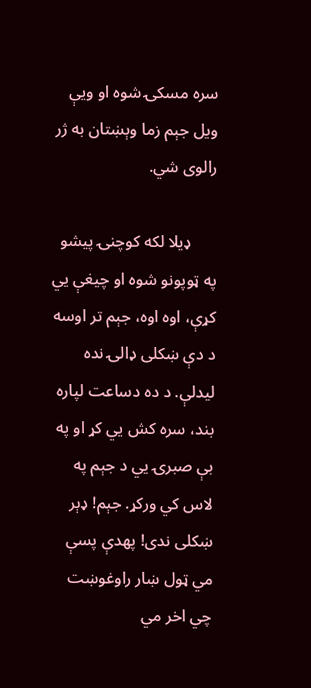سره مسكۍ شوه او ويې ويل جېم زما وېښتان به ژر رالوى شي.

      ډيلا لكه كوچنۍ پيشو په ټوپونو شوه او چيغې يي كړې، اوه اوه، جېم تر اوسه د دې ښكلى ډالۍ نده ليدلې. د ده دساعت لپاره بند، سره كش يي كړ او په بې صبرۍ يي د جېم په لاس كي وركړ. جېم! ډېر ښكلى ندى! پهدې پسې مي ټول ښار راوغوښت چي اخر مي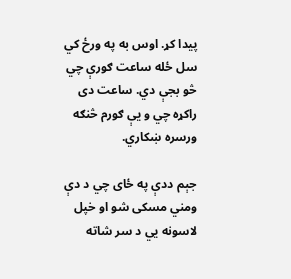پيدا كړ. اوس به په ورځ كي سل ځله ساعت ګورې چي څو بجې دي. ساعت دى راكړه چي و يې ګورم څنګه ورسره ښكاري.

جېم ددې په ځاى چي د دې ومني مسكى شو او خپل لاسونه يي د سر شاته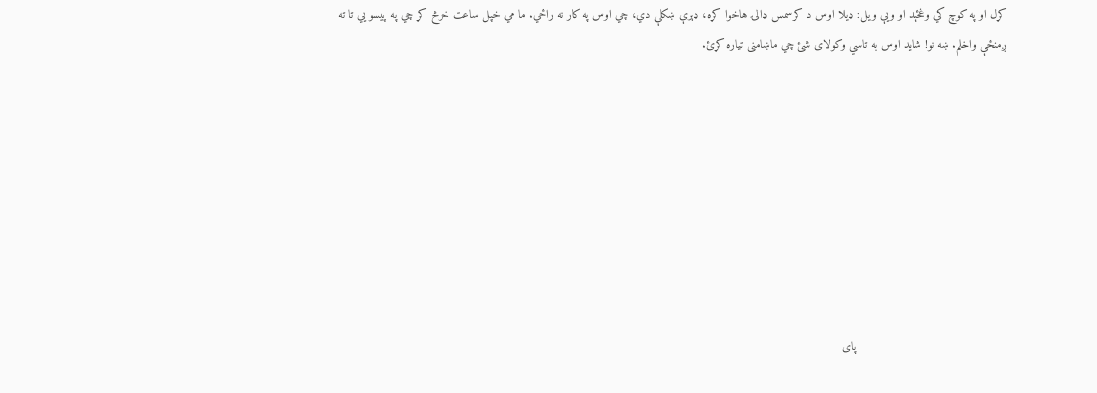كړل او په كوچ كي وغځېد او ويې ويل: ډيلا اوس د كرسمس ډالۍ هاخوا كړه، ډېرې ښكلې دي، چي اوس په كار نه راځي. ما مي خپل ساعت خرڅ كړ چي په پيسو يي تا ته ږمنځې واخلم. ښه نو! شايد اوس به تاسي وكولاى شئ چي ماښامنى تياره كړئ.









                                           پاى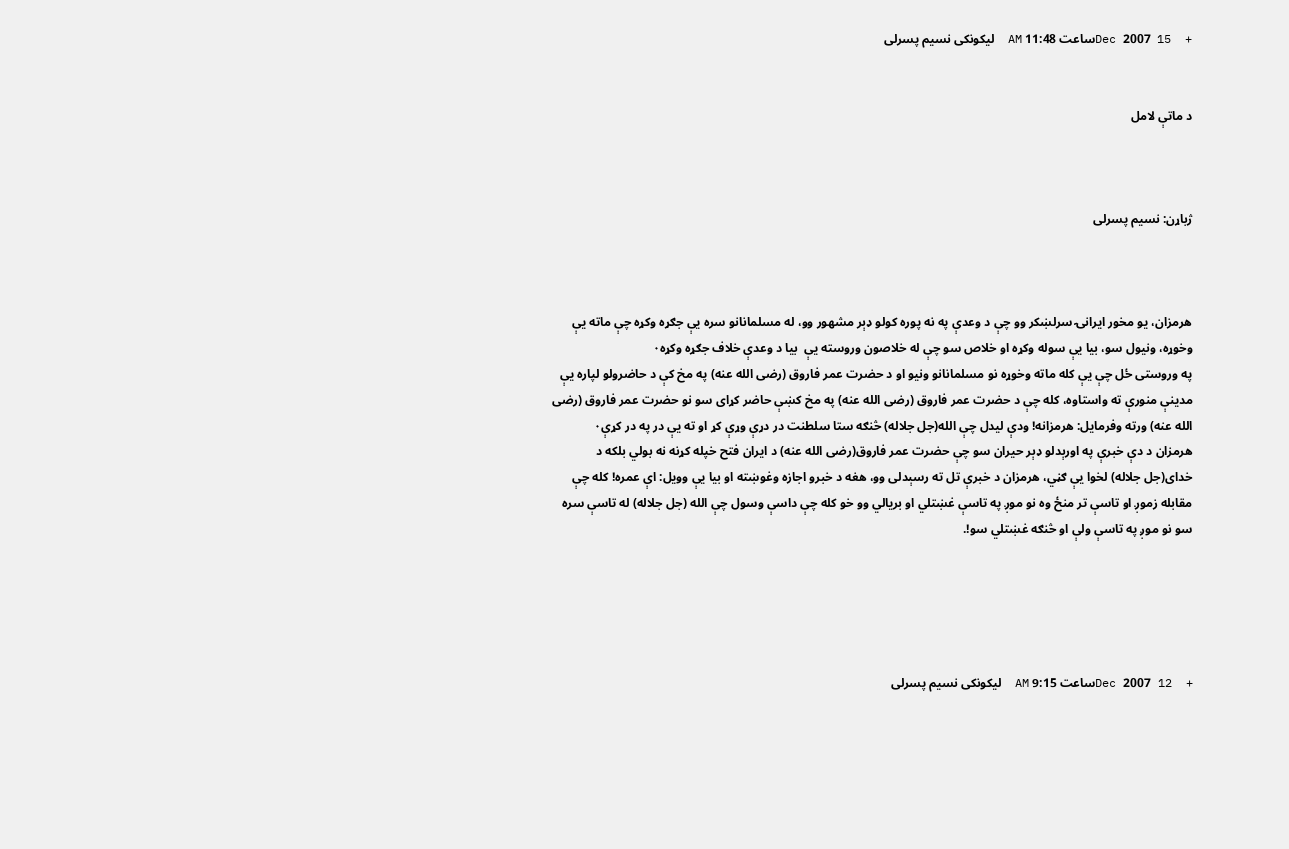+  15 Dec 2007ساعت 11:48 AM  ليکونکی نسيم پسرلی


د ماتې لامل



ژباړن: نسيم پسرلی



هرمزان، يو مخور ايرانۍ سرلښکر وو چې د وعدې په نه پوره کولو ډېر مشهور وو، له مسلمانانو سره يې جګړه وکړه چې ماته يې وخوړه، ونيول سو، بيا يې سوله وکړه او خلاص سو چې له خلاصون وروسته يې  بيا د وعدې خلاف جګړه وکړه٠
په وروستی ځل چې يې کله ماته وخوړه نو مسلمانانو ونيو او د حضرت عمر فاروق (رضی الله عنه) په مخ کې د حاضرولو لپاره يې مدينې منورې ته واستاوه، کله چې د حضرت عمر فاروق (رضی الله عنه) په مخ کښې حاضر کړای سو نو حضرت عمر فاروق (رضی الله عنه) ورته وفرمايل: هرمزانه! ودې ليدل چې الله(جل جلاله) څنګه ستا سلطنت در دړې وړې کړ او ته يې در په در کړې٠
هرمزان د دې خبرې په اورېدلو ډېر حيران سو چې حضرت عمر فاروق(رضی الله عنه) د ايران فتح خپله کړنه نه بولي بلکه د خدای(جل جلاله) لخوا يې ګڼي، هرمزان د خبرې تل ته رسېدلی وو، هغه د خبرو اجازه وغوښته او بيا يې وويل: اې عمره! کله چې مقابله زموږ او تاسې تر منځ وه نو موږ په تاسې غښتلي او بريالي وو خو کله چې داسې وسول چې الله (جل جلاله) له تاسې سره سو نو موږ په تاسې ولې او څنګه غښتلي سو!.





+  12 Dec 2007ساعت 9:15 AM  ليکونکی نسيم پسرلی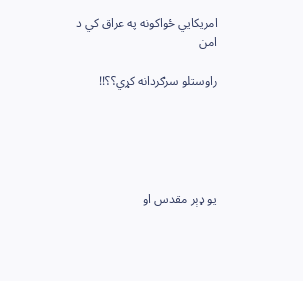امريکايي ځواکونه په عراق کي د امن

راوستلو سرګردانه کړي؟؟!!





يو ډېر مقدس او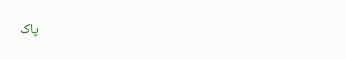پاک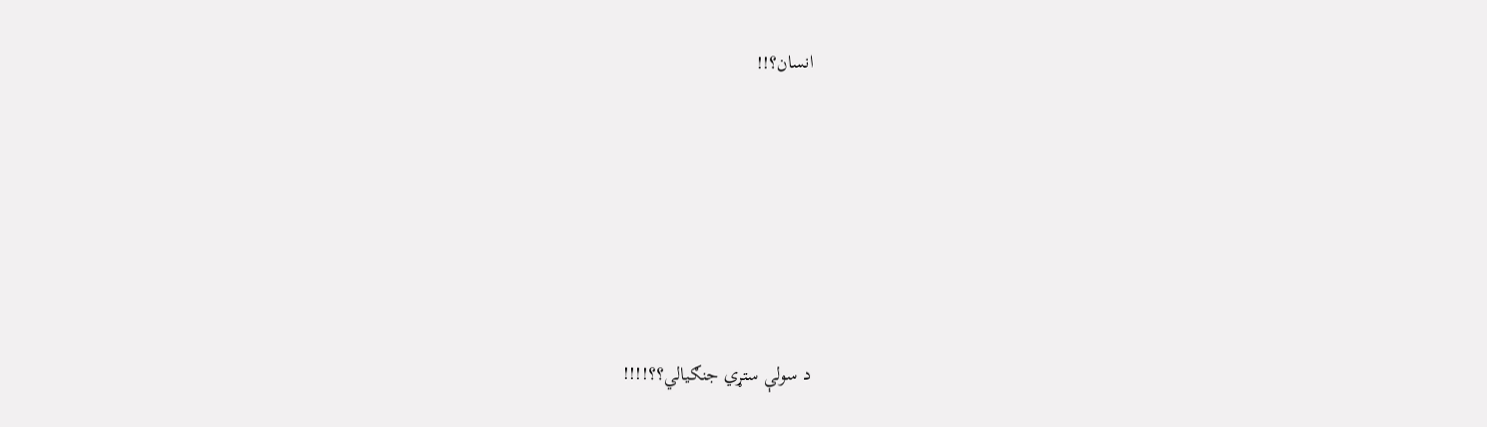انسان؟!!







د سولې ستړي جنګيالي؟؟!!!!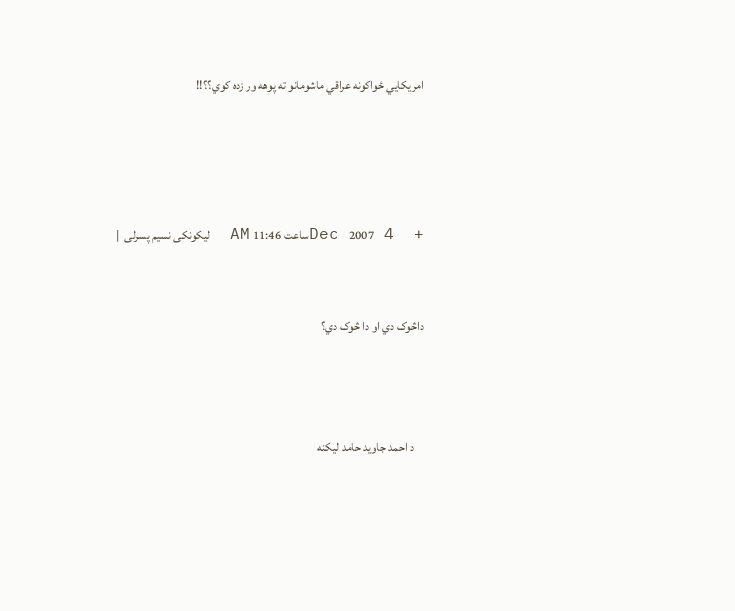امريکايي ځواکونه عراقي ماشومانو ته پوهه ور زده کوي؟؟!!




+  4 Dec 2007ساعت 11:46 AM  ليکونکی نسيم پسرلی  |


داڅوک دي او دا څوک دي؟



    د احمد جاوید حامد لیکنه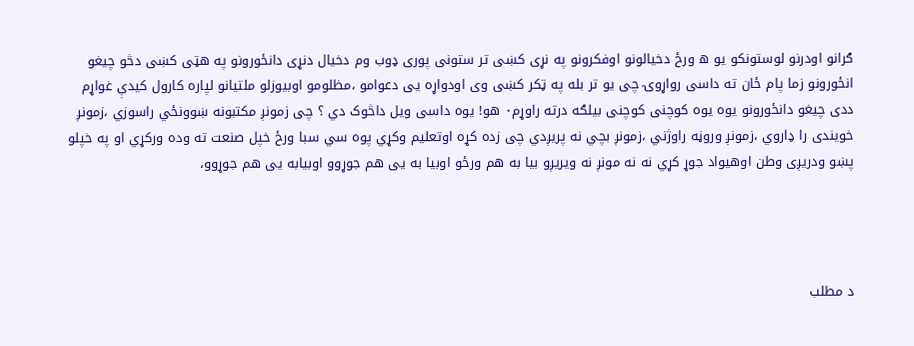ګرانو اودرنو لوستونکو یو ه ورځ دخیالونو اوفکرونو په نړی کښی تر ستونی پوری ډوب وم دخیال دنړی دانځورونو په هټی کښی دڅو چیغو انځورونو زما پام ځان ته داسی رواړوۍ چی یو تر بله په ټکر کښی وی اودواړه یی دعوامو ،مظلومو اوبیوزلو ملتیانو لپاره کارول کیدې غواړم ددی چیغو دانځورونو یوه یوه کوچنی کوچنی بیلګه درته راوړم٠ هو! یوه داسی ویل داڅوک دي ؟ چی زمونږ مکتبونه ښوونځي راسوزي ،زمونږ خويندی را ډاروي ،زمونږ وروڼه راوژني ،زمونږ بچي نه پریږدي چی زده کړه اوتعلیم وکړي پوه سي سبا ورځ خپل صنعت ته وده ورکړي او په خپلو پښو ودریږی وطن اوهیواد جوړ کړي نه نه مونږ نه ویریږو بیا به هم ورځو اوبیا به یی هم جوړوو اوبیابه یی هم جوړوو،




د مطلب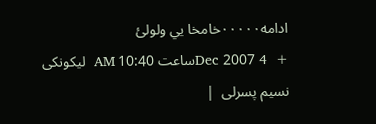ادامه٠٠٠٠٠خامخا يي ولولئ
+  4 Dec 2007ساعت 10:40 AM  ليکونکی نسيم پسرلی  |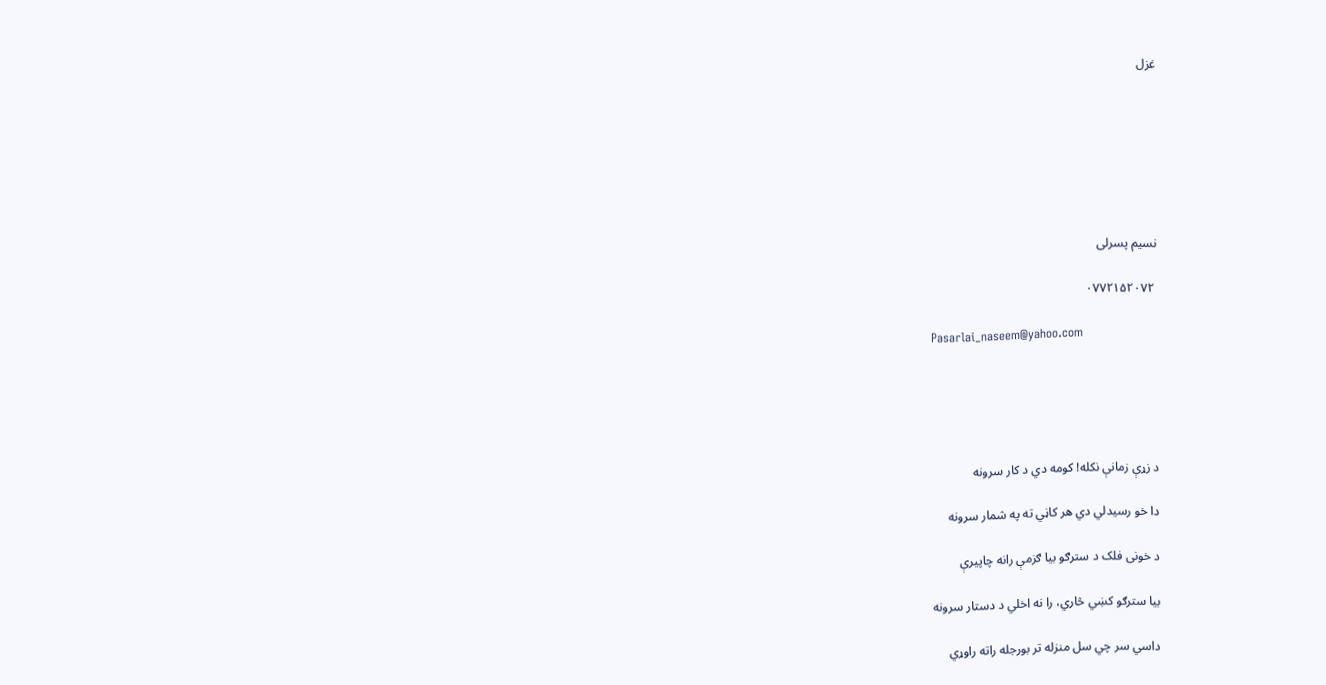غزل







نسيم پسرلی

 ۰۷۷۲۱۵۲۰۷۲

Pasarlai_naseem@yahoo.com





د زړې زمانې نكله! كومه دي د كار سرونه

دا خو رسيدلي دي هر كاڼي ته په شمار سرونه

د خونی فلک د سترګو بيا ګزمې رانه چاپيرې

بيا سترګو كښي څاري، را نه اخلي د دستار سرونه

داسي سر چي سل منزله تر بورجله راته راوړي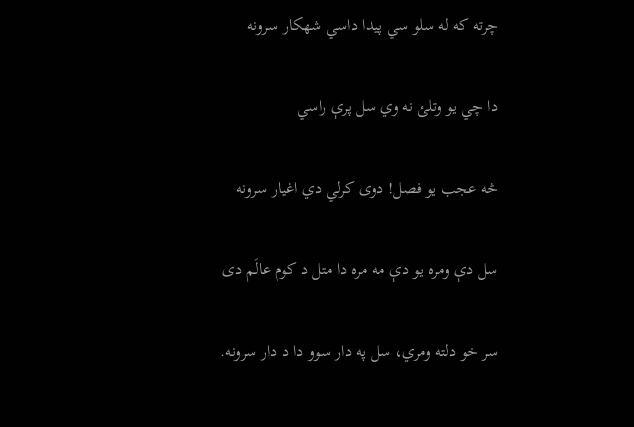چرته كه له سلو سي پيدا داسي شهكار سرونه

دا چي يو وتلئ نه وي سل پرې راسي

څه عجب يو فصل! دوى كرلي دي اغيار سرونه

سل دې ومره يو دې مه مره دا متل د كوم عالَم دى

سر خو دلته ومري، سل په دار سوو دا د دار سرونه.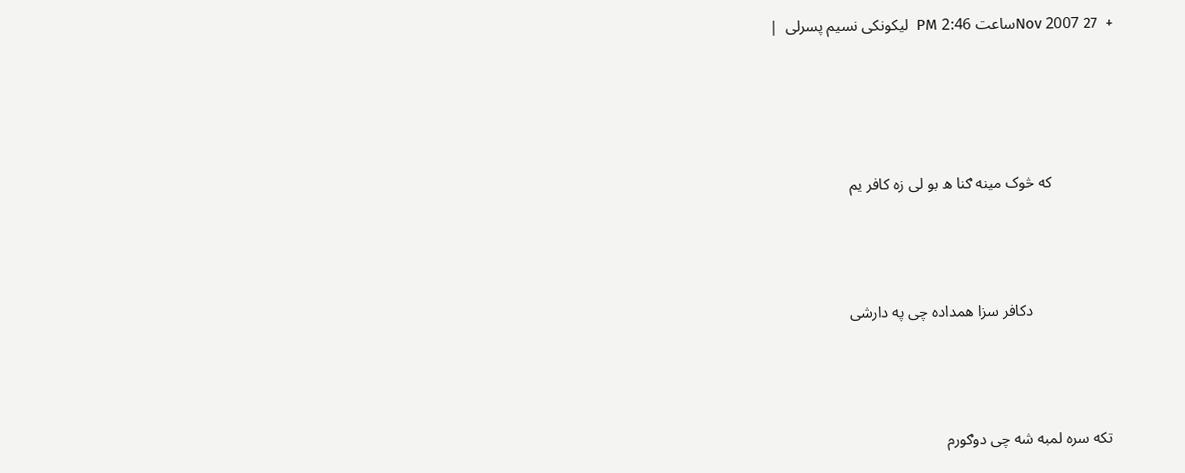+  27 Nov 2007ساعت 2:46 PM  ليکونکی نسيم پسرلی  |




                که څوک مینه ګنا ه بو لی زه کافر یم



                     دکافر سزا همداده چی په دارشی



 تکه سره لمبه شه چی دوګورم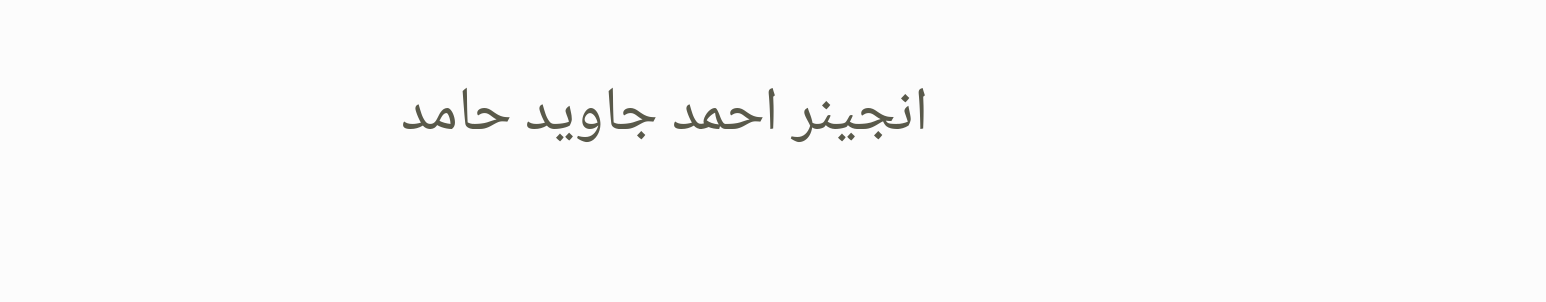انجينر احمد جاويد حامد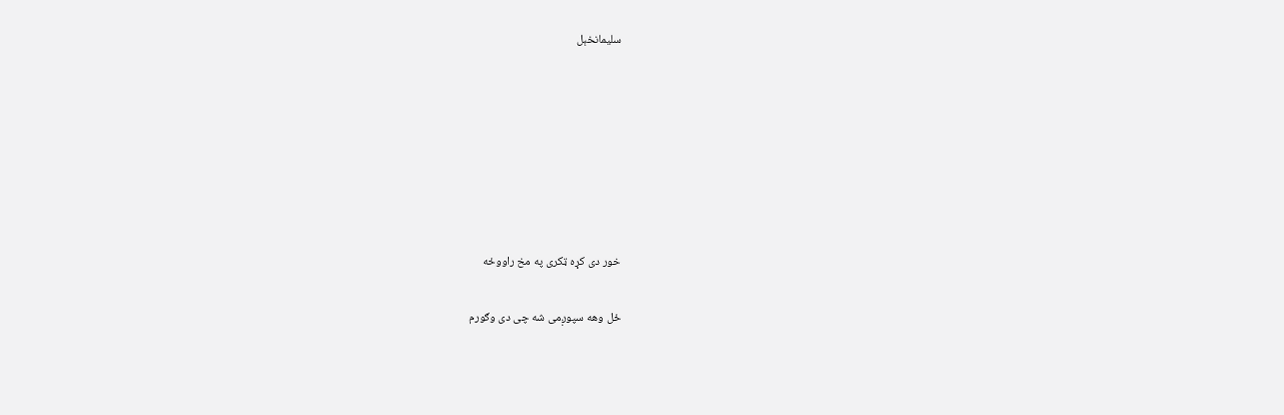سليمانخېل







خور دی کړه ټکری په مخ راووځه

ځل وهه سپوږمی شه چی دی وګورم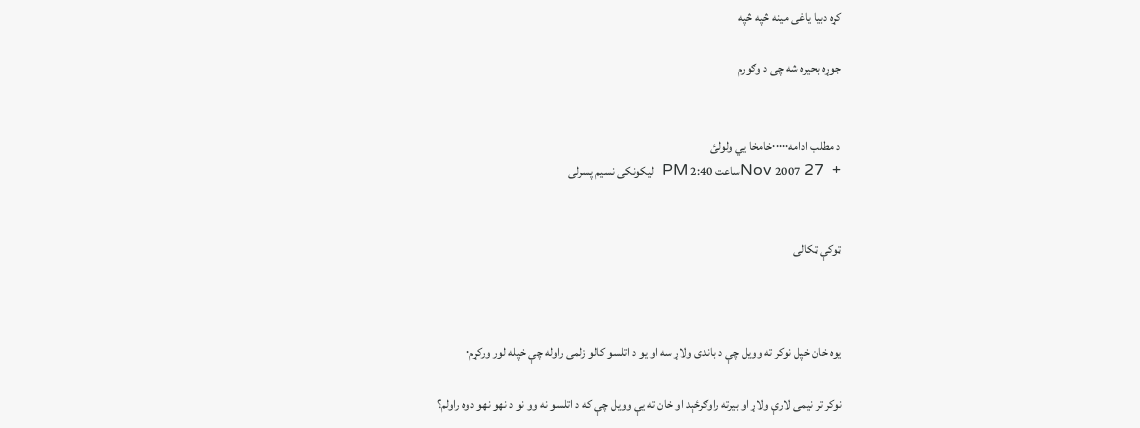کړه دبیا یاغی مینه څپه څپه

جوړه بحیره شه چی د وګورم


د مطلب ادامه٠٠٠٠٠خامخا يي ولولئ
+  27 Nov 2007ساعت 2:40 PM  ليکونکی نسيم پسرلی


ټوکې ټکالی



يوه خان خپل نوکر ته وويل چې د باندی ولاړ سه او يو د اتلسو کالو زلمی راوله چې خپله لور ورکړم٠

نوکر تر نيمی لارې ولاړ او بيرته راوګرځېد او خان ته يې وويل چې که د اتلسو نه وو نو د نهو نهو دوه راولم؟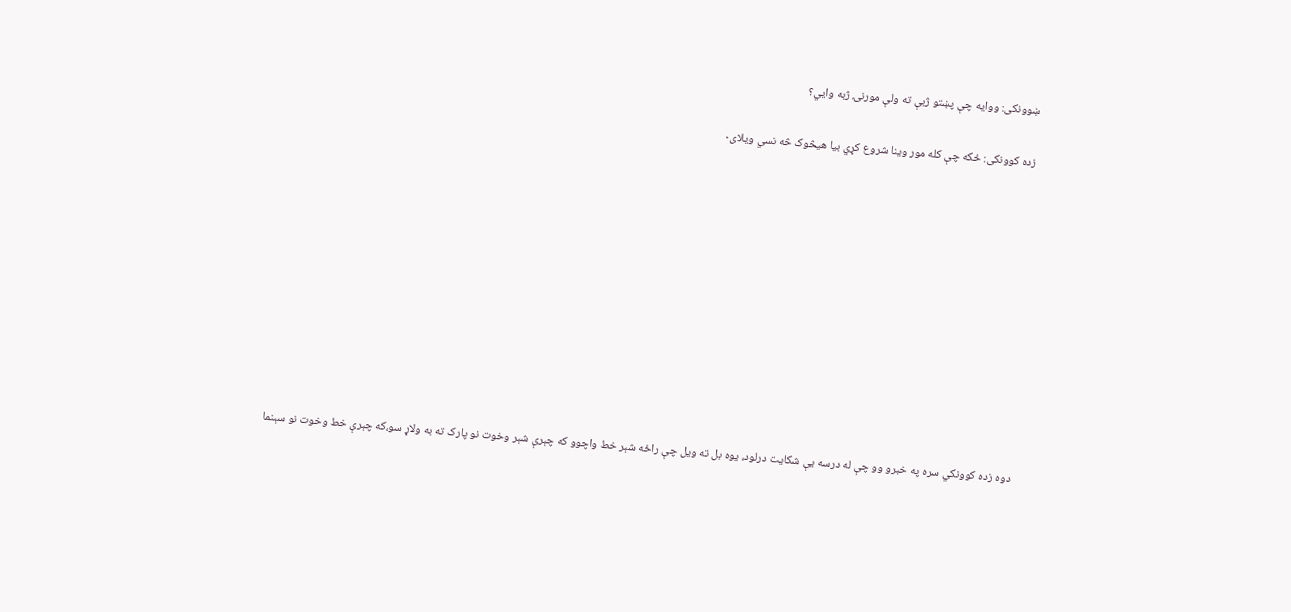ښوونکی: ووايه چې پښتو ژبې ته ولې مورنۍ ژبه وايي؟

زده کوونکی: ځکه چې کله مور وينا شروع کړي بيا هيڅوک څه نسي ويلای٠











دوه زده کوونکي سره په خبرو وو چې له درسه يې شکايت درلود، يوه بل ته ويل چې راځه شېر خط واچوو که چېرې شېر وخوت نو پارک ته به ولاړ سو،که چېرې خط وخوت نو سېنما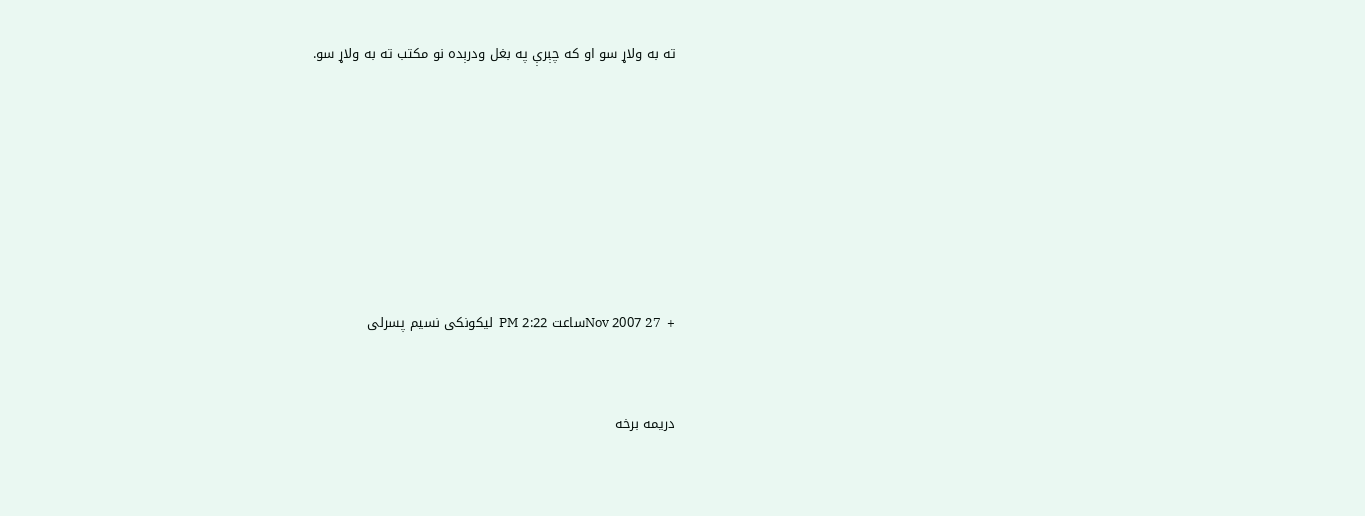ته به ولاړ سو او که چېرې په بغل ودرېده نو مکتب ته به ولاړ سو.







+  27 Nov 2007ساعت 2:22 PM  ليکونکی نسيم پسرلی


دريمه برخه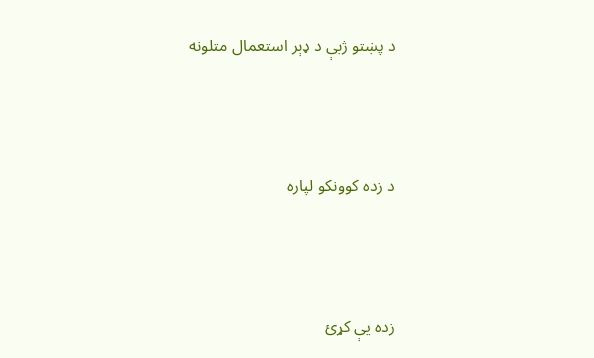د پښتو ژبې د ډېر استعمال متلونه



د زده کوونکو لپاره



زده يې کړئ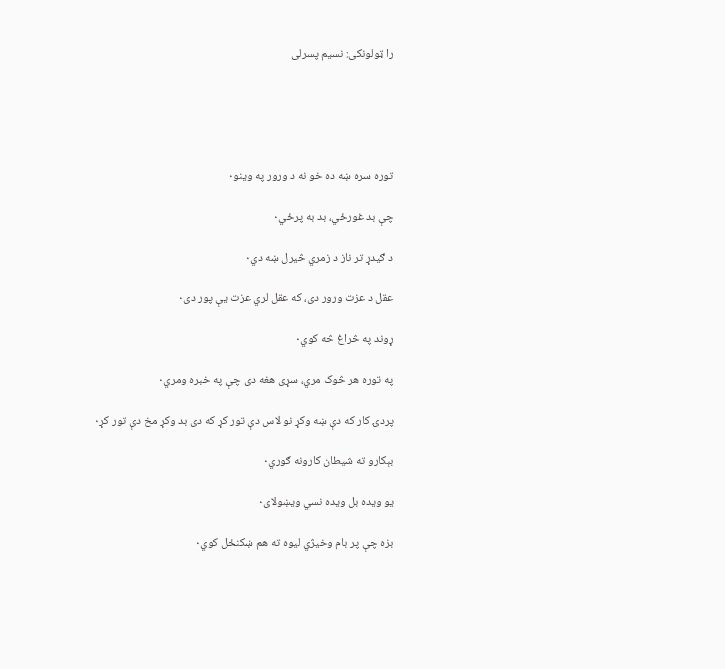را ټولونکی: نسيم پسرلی





توره سره ښه ده خو نه د ورور په وينو٠

چې بد غورځي، بد به پرځي٠

د ګيدړ تر ناز د زمري څيرل ښه دي٠

عقل د عزت ورور دی، که عقل لري عزت يې پور دی٠

ړوند په څراغ څه کوي٠

په توره هر څوک مري، سړی هغه دی چې په خبره ومري٠

پردۍ کار که دې ښه وکړ نو لاس دې تور کړ که دی بد وکړ مخ دې تور کړ٠

بېکارو ته شيطان کارونه ګوري٠

يو ويده بل ويده نسي ويښولای٠

بزه چې پر بام وخيژي ليوه ته هم ښکنځل کوي٠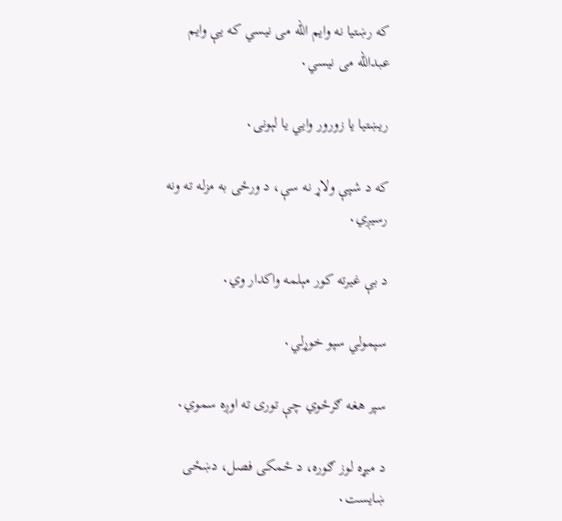که رښتيا نه وايم الله می نيسي که يې وايم عبدالله می نيسي٠

ريښتيا يا زورور وايي يا لېونی٠

که د شپې ولاړ نه سې، د ورځی به مزله ته ونه رسيږي٠

د بې غيرته کور مېلمه واکدار وي٠

سپمولي سپو خوړلي٠

سپر هغه ګرځوي چې توری ته اوږه سموي٠

د ميړه لوز ګوره، د ځمکی فصل، دښځی ښايست٠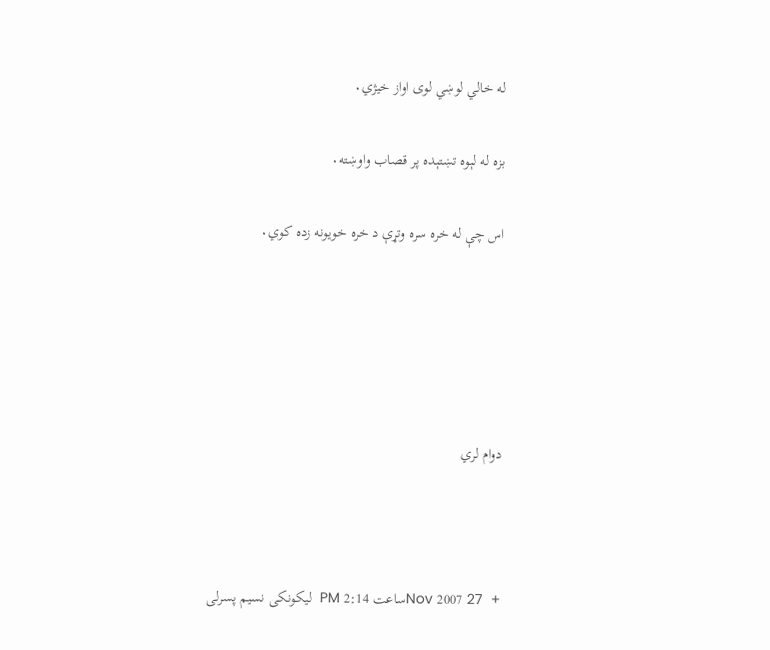له خالي لوښي لوی اواز خيژي٠

بزه له لېوه تښتېده پر قصاب واوښته٠

اس چې له خره سره وتړې د خره خويونه زده کوي٠





دوام لري



+  27 Nov 2007ساعت 2:14 PM  ليکونکی نسيم پسرلی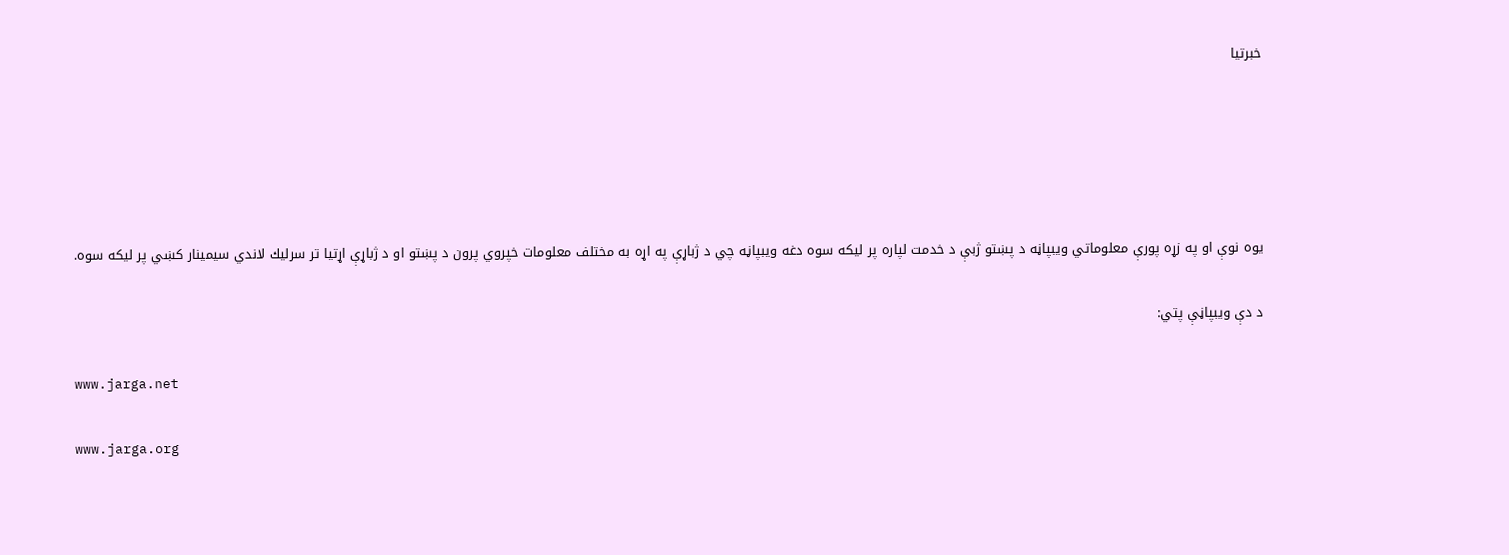خبرتيا





يوه نوې او په زړه پورې معلوماتي ويبپاڼه د پښتو ژبې د خدمت لپاره پر ليكه سوه دغه ويبپاڼه چي د ژباړې په اړه به مختلف معلومات خپروي پرون د پښتو او د ژباړې اړتيا تر سرليك لاندي سيمينار كښي پر ليكه سوه.

د دې ويبپاڼې پتي:

www.jarga.net

www.jarga.org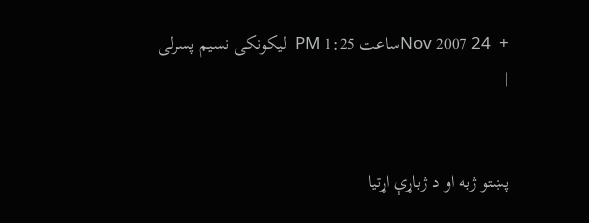+  24 Nov 2007ساعت 1:25 PM  ليکونکی نسيم پسرلی  |


پښتو ژبه او د ژباړې اړتيا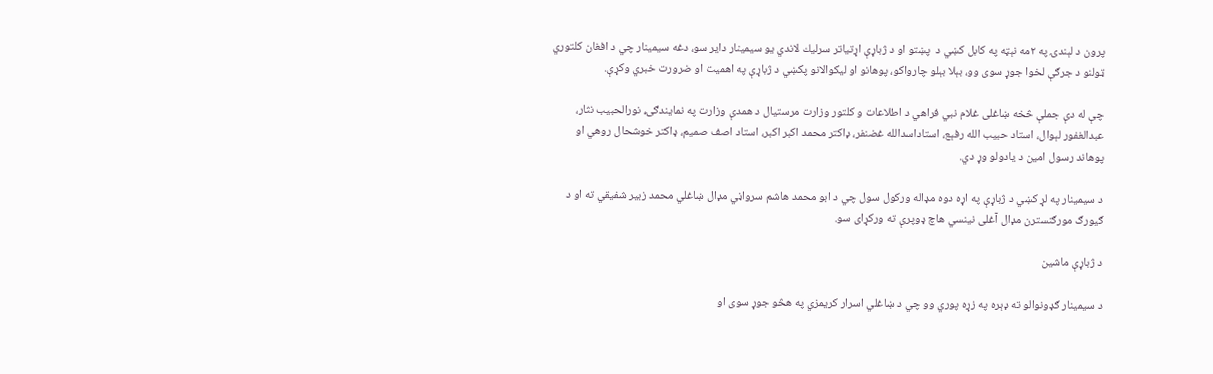پرون د لېندۍ په ۲مه نېټه په كابل كښي د  پښتو او د ژباړې اړتياتر سرليك لاندي يو سيمينار داير سو، دغه سيمينار چي د افغان كلتوري ټولنو د جرګې لخوا جوړ سوى وو، بېلا بېلو چارواكو، پوهانو او ليكوالانو پكښي د ژباړې په اهميت او ضرورت خبري وكړې.

چې له دې جملې څخه ښاغلی غلام نبي فراهي د اطلاعات و كلتور وزارت مرستیال د همدې وزارت په نمايندګۍ، نورالحبيب نثار، عبدالغفور لېوال، استاد حبيب الله رفېع، استاداسدالله غضنفر، ډاكتر محمد اكبر اكبر، استاد اصف صميم، ډاكتر خوشحال روهي او پوهاند رسول امين د يادولو وړ دي.

د سيمينار په لړ كښي د ژباړې په اړه دوه مډاله وركول سول چي د ابو محمد هاشم سرواڼي مډال ښاغلي محمد زبير شفيقي ته او د ګيورګ مورګنسترن مډال آغلى نينسي هاچ ډوپرې ته وركړاى سو.

د ژباړې ماشين

د سيمينار ګډونوالو ته ډېره په زړه پوري وو چي د ښاغلي اسرار كريمزي په هڅو جوړ سوى او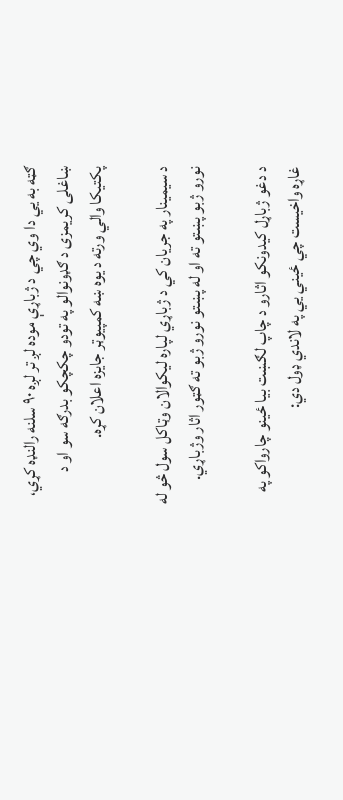ګټه به يي دا وي چي د ژباړې موده لږ تر لږه ۹۰ سلنه رالنډه کړي، ښاغلى كريمزى د ګډونوالو په تودو چكچكو بدرګه سو او د پكتيكا والي ورته د يوه ښه كمپيوټر جايزه اعلان كړه.

د سيمينار په جريان كي د ژباړي لپاره ليكوالان وټاكل سول څو له نورو ژبو پښتو ته او له پښتو نورو ژبو ته ګټور اثار وژباړي.

د دغو ژباړل كيدونكو اثارو د چاپ لګښت بيا ځينو چارواكو په غاړه واخيست چي ځيني يي په لاندي ډول دي: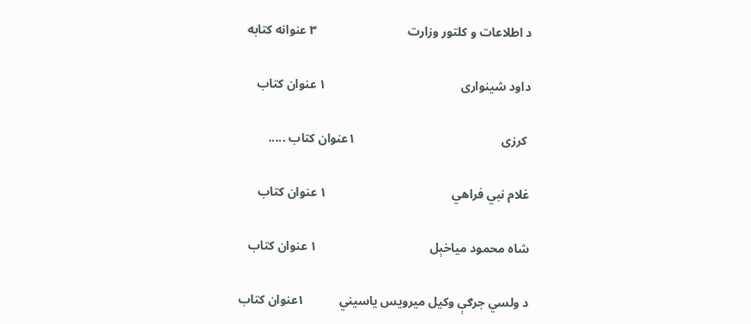د اطلاعات و كلتور وزارت                             ۳ عنوانه كتابه

داود شينوارى                                           ۱ عنوان كتاب

 كرزى                                               ۱عنوان كتاب .....

غلام نبي فراهي                                        ۱ عنوان كتاب

شاه محمود مياخېل                                    ۱ عنوان كتاب

د ولسي جرګې وكيل ميرويس ياسيني           ۱عنوان كتاب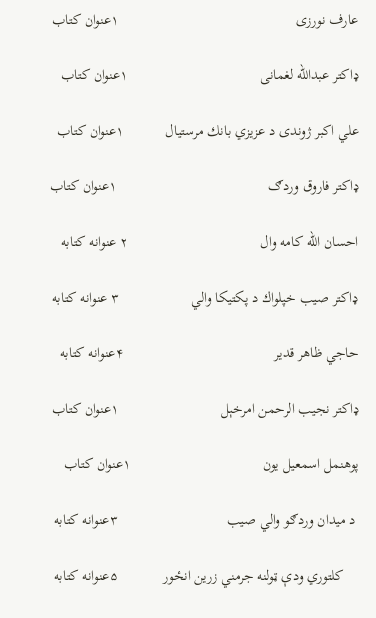عارف نورزى                                               ۱عنوان كتاب

ډاكتر عبدالله لغمانى                                   ۱عنوان كتاب

علي اكبر ژوندى د عزيزي بانك مرستيال           ۱عنوان كتاب

ډاكتر فاروق وردګ                                        ۱عنوان كتاب

احسان الله كامه وال                                   ۲ عنوانه كتابه

ډاكتر صيب خپلواك د پكتيكا والي                   ۳ عنوانه كتابه

حاجي ظاهر قدير                                        ۴عنوانه كتابه

ډاكتر نجيب الرحمن امرخېل                           ۱عنوان كتاب

پوهنمل اسمعيل يون                                   ۱عنوان كتاب

 د ميدان وردګو والي صيب                             ۳عنوانه كتابه

    كلتوري ودې ټولنه جرمني زرين انځور            ۵عنوانه كتابه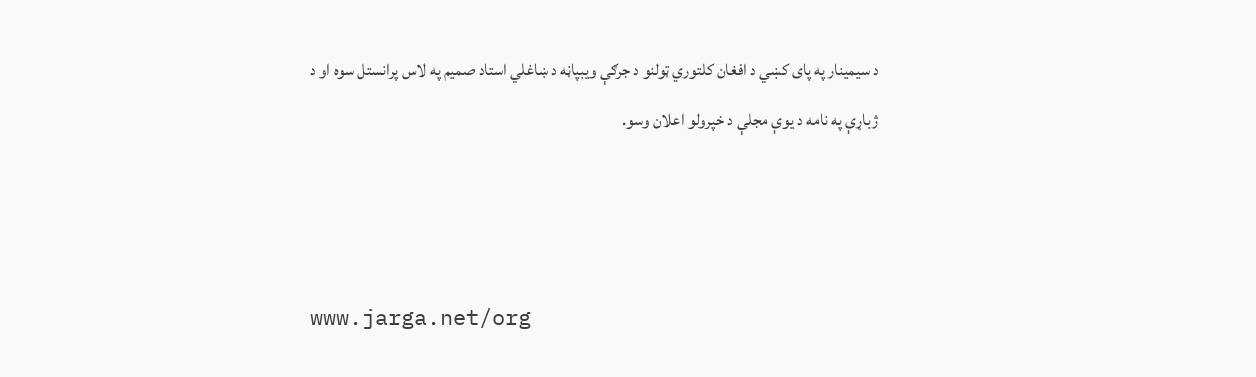د سيمينار په پاى كښي د افغان كلتوري ټولنو د جرګې ويبپاڼه د ښاغلي استاد صميم په لاس پرانستل سوه او د ژباړې په نامه د يوې مجلې د خپرولو اعلان وسو.



www.jarga.net/org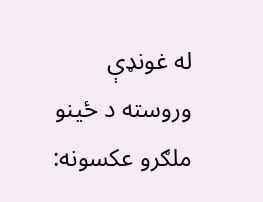له غونډې وروسته د ځينو ملګرو عكسونه: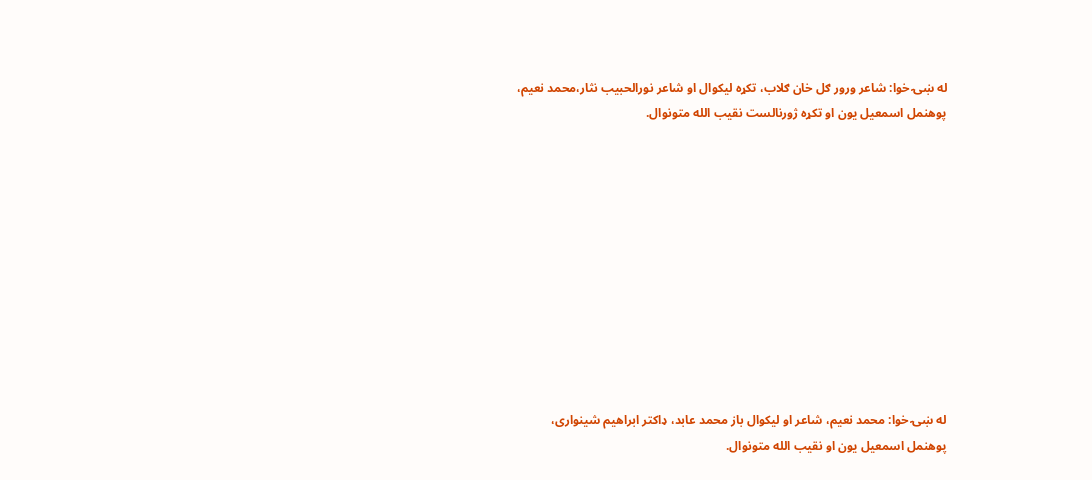له ښۍ خوا: شاعر ورور ګل خان ګلاب، تكړه ليكوال او شاعر نورالحبيب نثار،محمد نعيم، پوهنمل اسمعيل يون او تكړه ژورنالست نقيب الله متونوال.











له ښۍ خوا: محمد نعيم، شاعر او ليكوال باز محمد عابد، ډاكتر ابراهيم شينوارى، پوهنمل اسمعيل يون او نقيب الله متونوال.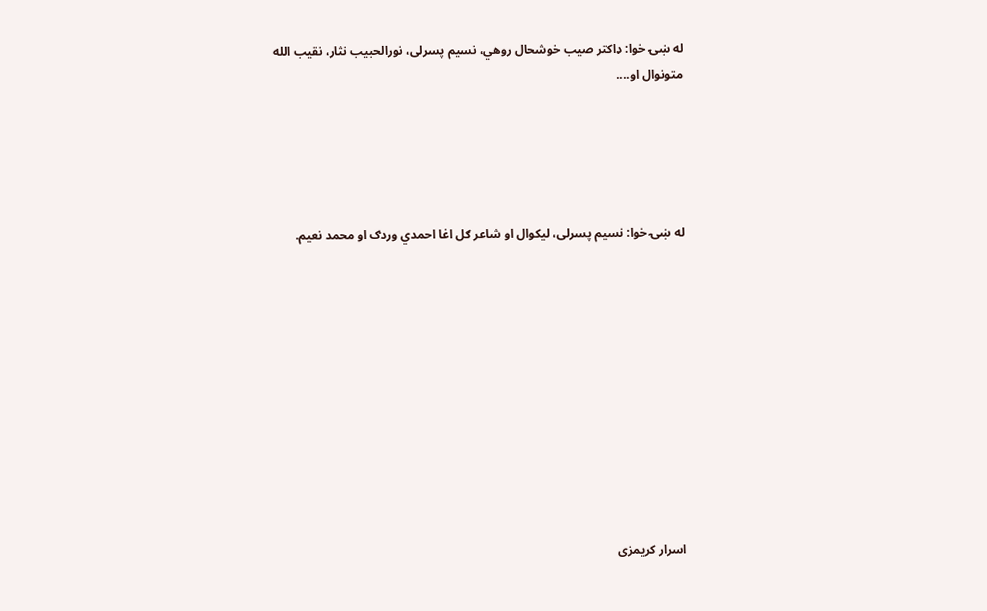له ښۍ خوا: ډاكتر صيب خوشحال روهي، نسيم پسرلى، نورالحبيب نثار، نقيب الله متونوال او....





له ښۍ خوا: نسيم پسرلى، ليكوال او شاعر ګل اغا احمدي وردګ او محمد نعيم.











اسرار كريمزى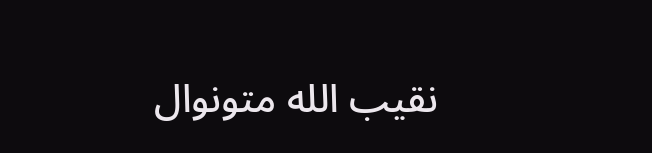نقيب الله متونوال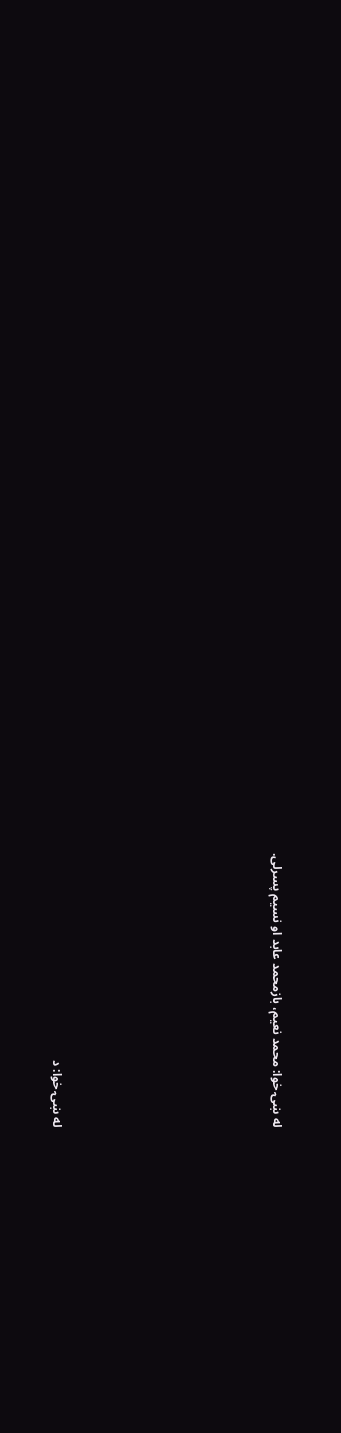له ښۍ خوا: محمد نعيم، بازمحمد عابد او نسيم پسرلى.









له ښۍ خوا: د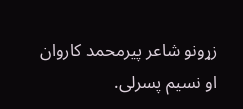زړونو شاعر پيرمحمد كاروان او نسيم پسرلى.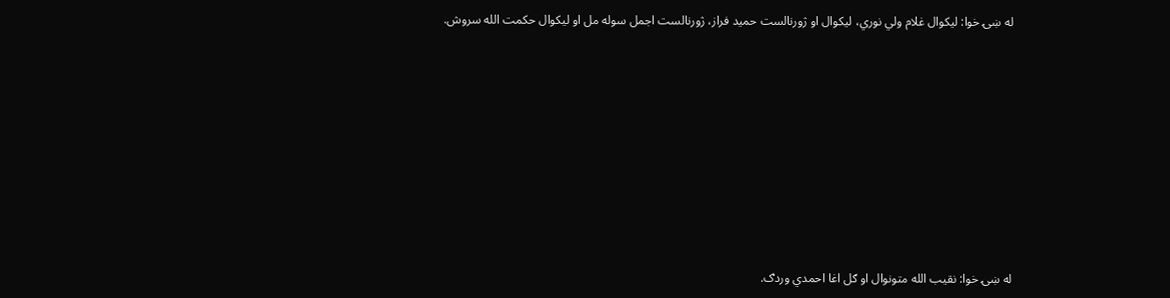له ښۍ خوا: ليكوال غلام ولي نوري، ليكوال او ژورنالست حميد فراز، ژورنالست اجمل سوله مل او ليكوال حكمت الله سروش.













له ښۍ خوا: نقيب الله متونوال او ګل اغا احمدي وردګ.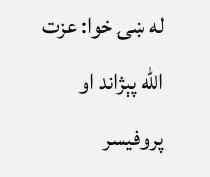له ښۍ خوا: عزت الله پېژاند او پروفيسر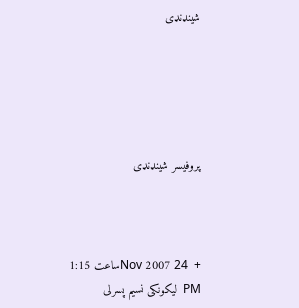شينډنډی





پروفيسر شينډنډی



+  24 Nov 2007ساعت 1:15 PM  ليکونکی نسيم پسرلی